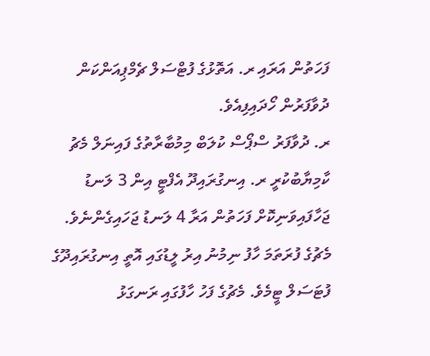ފަހަތުން އަރައި ރ. އަތޮޅުގެ ފުޓްސަލް ޗެމްޕިއަންކަން ދުވާފަރުން ހޯދައިފިއެވެ.
ރ. ދުވާފަރު ސްޕޯސް ކުލަބް މިމުބާރާތުގެ ފައިނަލް މެޗު ކާމިޔާބުކުރީ ރ. އިނގުރައިދޫ އެފްޓީ އިން 3 ލަނޑު ޖަހާފައިވަނިކޮށް ފަހަތުން އަރާ 4 ލަނޑު ޖަހައިގެންނެވެ.
މެޗުގެ ފުރަތަމަ ހާފު ނިމުނު އިރު ލީޑުގައި އޮތީ އިނގުރައިދޫގެ ފުޓަސަލް ޓީމެވެ. މެޗުގެ ފަހު ހާފުގައި ރަނގަޅު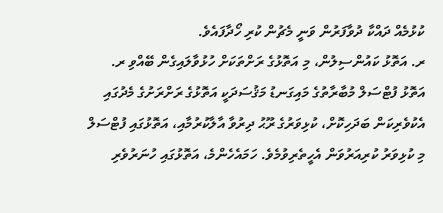ކުޅުމެއް ދައްކާ ދުވާފަރުން ވަނީ މެޗުން ކުރި ހޯދާފައެވެ.
ރ. އަތޮޅު ކައުންސިލުން، މި އަތޮޅުގެ ރަށްތަކަށް ހުޅުވާލައިގެން ބޭއްވި ރ. އަތޮޅު ފުޓްސަލް މުބާރާތުގެ މައިގަނޑު މަޤުސަދަކީ އަތޮޅުގެ ރަށްރަށުގެ މެދުގައި އެކުވެރިކަން ބަދަހިކޮށް، ކުޅިވަރުގެ ރޫޙު ދިރުވާ އާލާކުރުމާއި، އަތޮޅުގައި ފުޓްސަލް މި ކުޅިވަރު ކުރިއަރުވަން އެހީތެރިވުމެވެ. ހަމައެހެންމެ، އަތޮޅުގައި ހުނަރުވެރި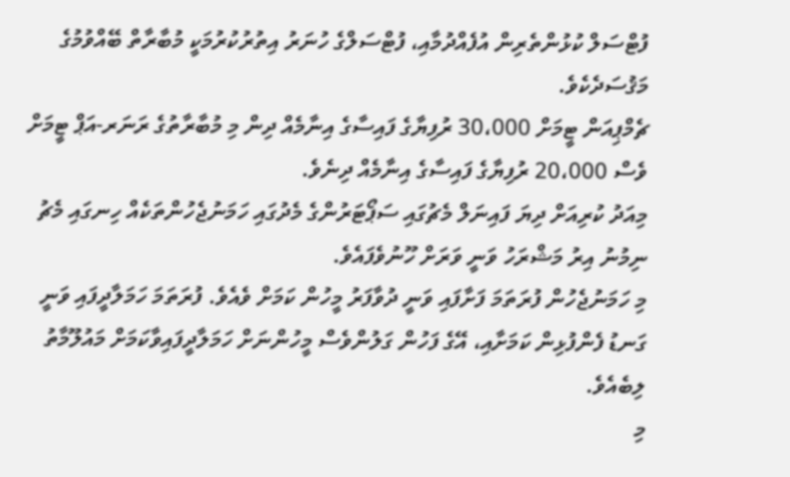ފުޓްސަލް ކުޅުންތެރިން އުފެއްދުމާއި، ފުޓްސަލްގެ ހުނަރު އިތުރުކުރުމަކީ މުބާރާތް ބޭއްވުމުގެ މަޤުސަދެކެވެ.
ޗެމްޕިއަން ޓީމަށް 30،000 ރުފިޔާގެ ފައިސާގެ އިނާމެއް ދިން މި މުބާރާތުގެ ރަނަރ-އަޕް ޓީމަށް ވެސް 20،000 ރުފިޔާގެ ފައިސާގެ އިނާމެއް ދިނެވެ.
މިއަދު ކުރިއަށް ދިޔަ ފައިނަލް މެޗުގައި ސަޕޯޓަރުންގެ މެދުގައި ހަމަނުޖެހުންތަކެއް ހިނގައި މެޗު ނިމުނު އިރު މަޝްރަހު ވަނީ ވަރަށް ހޫނުވެފައެވެ.
މި ހަމަނުޖެހުން ފުރަތަމަ ފަށާފައި ވަނީ ދުވާފަރު މީހުން ކަމަށް ވެއެވެ. ފުރަތަމަ ހަމަލާދީފައި ވަނީ ގަނޑު ފެންފުޅިން ކަމަށާއި، އޭގެ ފަހުން ގަލުންވެސް މީހުންނަށް ހަމަލާދީފައިވާކަމަށް މައުލޫމާތު ލިބެއެވެ.
މި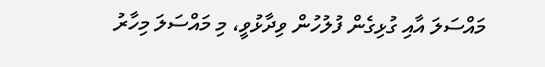މައްސަލަ އާއި ގުޅިގެން ފުލުހުން ވިދާޅުވީ، މި މައްސަލަ މިހާރު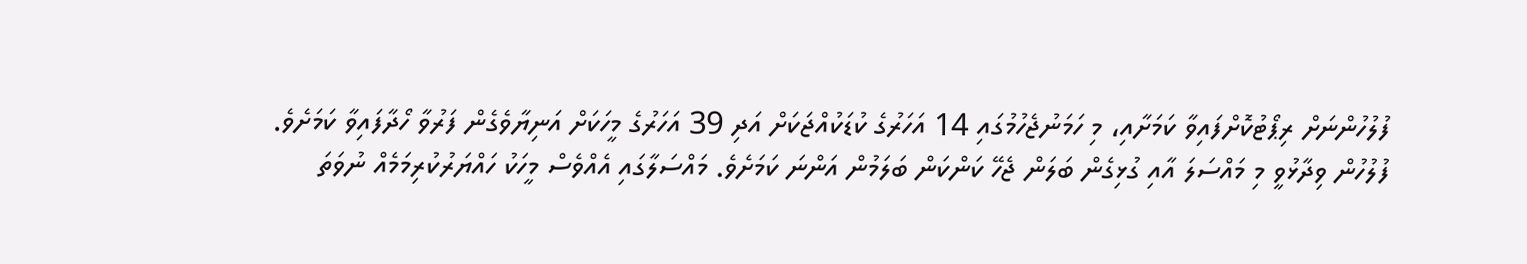ފުލުހުންނަށް ރިޕޯޓުކޮށްފައިވާ ކަމަށާއި، މި ހަމަނުޖެހުމުގައި 14 އަހަރުގެ ކުޑަކުއްޖަކަށް އަދި 39 އަހަރުގެ މީހަކަށް އަނިޔާވެގެން ފަރުވާ ހޯދާފައިވާ ކަމަށެވެ.
ފުލުހުން ވިދާޅުވީ މި މައްސަލަ އާއި ގުޅިގެން ބަލަން ޖެހޭ ކަންކަން ބަލަމުން އަންނަ ކަމަށެވެ. މައްސަލާގައި އެއްވެސް މީހަކު ހައްޔަރުކުރިމަމެއް ނުވަތަ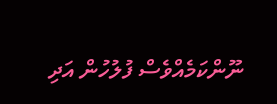ނޫންކަމެއްވެސް ފުލުހުން އަދި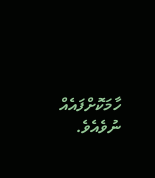ހާމަކޮށްފައެއް ނުވެއެވެ.